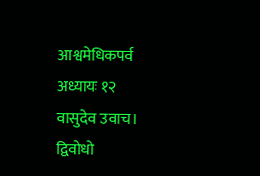आश्वमेधिकपर्व
अध्यायः १२
वासुदेव उवाच।
द्विवोधो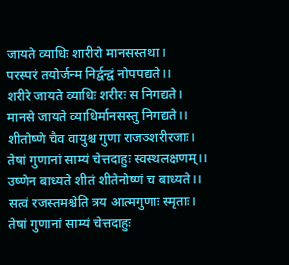जायते व्याधिः शारीरो मानसस्तथा।
परस्परं तयोर्जन्म निर्द्वन्द्वं नोपपद्यते।।
शरीरे जायते व्याधिः शरीरः स निगद्यते।
मानसे जायते व्याधिर्मानसस्तु निगद्यते।।
शीतोष्णे चैव वायुश्च गुणा राजञ्शरीरजाः।
तेषां गुणानां साम्यं चेत्तदाहुः स्वस्थलक्षणम्।।
उष्णेन बाध्यते शीतं शीतेनोष्णं च बाध्यते।।
सत्वं रजस्तमश्चेति त्रय आत्मगुणाः स्मृताः।
तेषां गुणानां साम्यं चेत्तदाहुः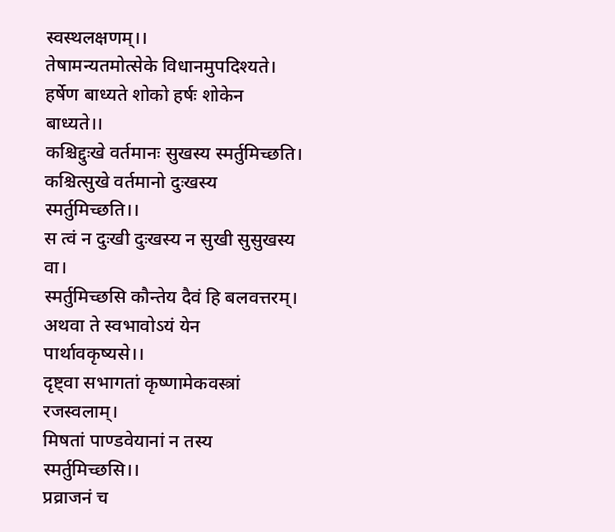स्वस्थलक्षणम्।।
तेषामन्यतमोत्सेके विधानमुपदिश्यते।
हर्षेण बाध्यते शोको हर्षः शोकेन बाध्यते।।
कश्चिद्दुःखे वर्तमानः सुखस्य स्मर्तुमिच्छति।
कश्चित्सुखे वर्तमानो दुःखस्य स्मर्तुमिच्छति।।
स त्वं न दुःखी दुःखस्य न सुखी सुसुखस्य वा।
स्मर्तुमिच्छसि कौन्तेय दैवं हि बलवत्तरम्।
अथवा ते स्वभावोऽयं येन पार्थावकृष्यसे।।
दृष्ट्वा सभागतां कृष्णामेकवस्त्रां रजस्वलाम्।
मिषतां पाण्डवेयानां न तस्य स्मर्तुमिच्छसि।।
प्रव्राजनं च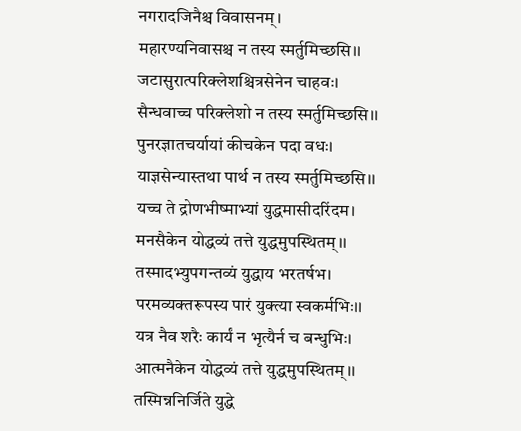नगरादजिनैश्च विवासनम्।
महारण्यनिवासश्च न तस्य स्मर्तुमिच्छसि।।
जटासुरात्परिक्लेशश्चित्रसेनेन चाहवः।
सैन्धवाच्च परिक्लेशो न तस्य स्मर्तुमिच्छसि।।
पुनरज्ञातचर्यायां कीचकेन पदा वधः।
याज्ञसेन्यास्तथा पार्थ न तस्य स्मर्तुमिच्छसि।।
यच्च ते द्रोणभीष्माभ्यां युद्धमासीदरिंदम।
मनसैकेन योद्धव्यं तत्ते युद्धमुपस्थितम्।।
तस्मादभ्युपगन्तव्यं युद्धाय भरतर्षभ।
परमव्यक्तरूपस्य पारं युक्त्या स्वकर्मभिः।।
यत्र नैव शरैः कार्यं न भृत्यैर्न च बन्धुभिः।
आत्मनैकेन योद्धव्यं तत्ते युद्धमुपस्थितम्।।
तस्मिन्ननिर्जिते युद्धे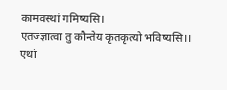कामवस्थां गमिष्यसि।
एतज्ज्ञात्वा तु कौन्तेय कृतकृत्यो भविष्यसि।।
एथां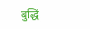बुद्धिं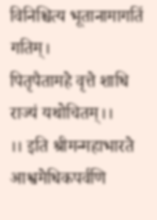विनिश्चित्य भूतानामागतिं गतिम्।
पितृपैतामहे वृत्ते शाधि राज्यं यथोचितम्।।
।। इति श्रीमन्महाभारते आश्वमेधिकपर्वणि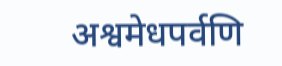अश्वमेधपर्वणि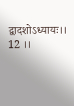द्वादशोऽध्यायः।। 12 ।।